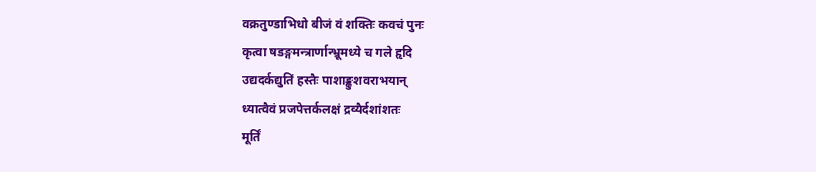वक्रतुण्डाभिधो बीजं वं शक्तिः कवचं पुनः
कृत्वा षडङ्गमन्त्रार्णान्भ्रूमध्ये च गले हृदि
उद्यदर्कद्युतिं हस्तैः पाशाङ्कुशवराभयान्
ध्यात्वैवं प्रजपेत्तर्कलक्षं द्रव्यैर्दशांशतः
मूर्तिं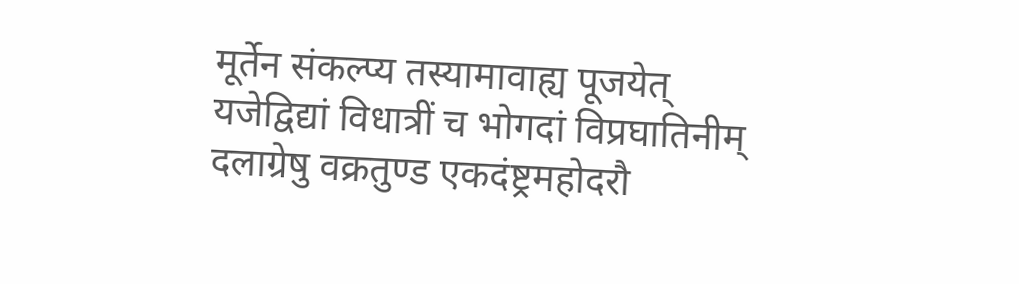मूर्तेन संकल्प्य तस्यामावाह्य पूजयेत्
यजेद्विद्यां विधात्रीं च भोगदां विप्रघातिनीम्
दलाग्रेषु वक्रतुण्ड एकदंष्ट्रमहोदरौ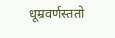धूम्रवर्णस्ततो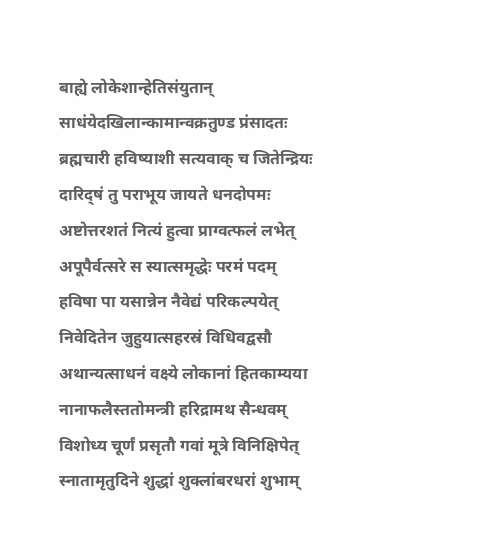बाह्ये लोकेशान्हेतिसंयुतान्
साधंयेदखिलान्कामान्वक्रतुण्ड प्रंसादतः
ब्रह्मचारी हविष्याशी सत्यवाक् च जितेन्द्रियः
दारिद्षं तु पराभूय जायते धनदोपमः
अष्टोत्तरशतं नित्यं हुत्वा प्राग्वत्फलं लभेत्
अपूपैर्वत्सरे स स्यात्समृद्धेः परमं पदम्
हविषा पा यसान्नेन नैवेद्यं परिकल्पयेत्
निवेदितेन जुहुयात्सहरस्रं विधिवद्वसौ
अथान्यत्साधनं वक्ष्ये लोकानां हितकाम्यया
नानाफलैस्ततोमन्त्री हरिद्रामथ सैन्धवम्
विशोध्य चूर्णं प्रसृतौ गवां मूत्रे विनिक्षिपेत्
स्नातामृतुदिने शुद्धां शुक्लांबरधरां शुभाम्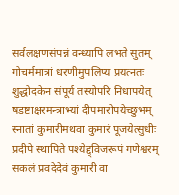सर्वलक्षणसंपन्नं वन्ध्यापि लभते सुतम्
गोचर्ममात्रां धरणीमुपलिप्य प्रयत्नतः
शुद्धोदकेन संपूर्य तस्योपरि निधापयेत्
षडष्टाक्षरमन्त्राभ्यां दीपमारोपयेच्छुभम्
स्नातां कुमारीमथवा कुमारं पूजयेत्सुधीः
प्रदीपे स्थापिते पश्येद्द्विजरूपं गणेश्वरम्
सकलं प्रवदेदेवं कुमारी वा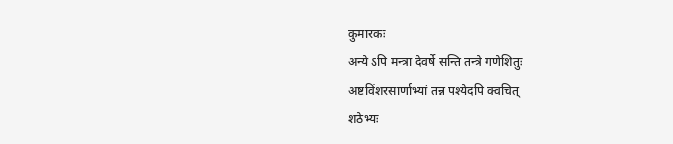कुमारकः
अन्ये ऽपि मन्त्रा देवर्षे सन्ति तन्त्रे गणेशितुः
अष्टविंशरसार्णाभ्यां तन्न पश्येदपि क्वचित्
शठेभ्यः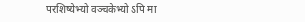परशिष्येभ्यो वञ्चकेभ्यो ऽपि मा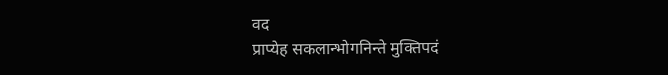वद
प्राप्येह सकलान्भोगनिन्ते मुक्तिपदं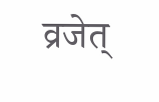व्रजेत्